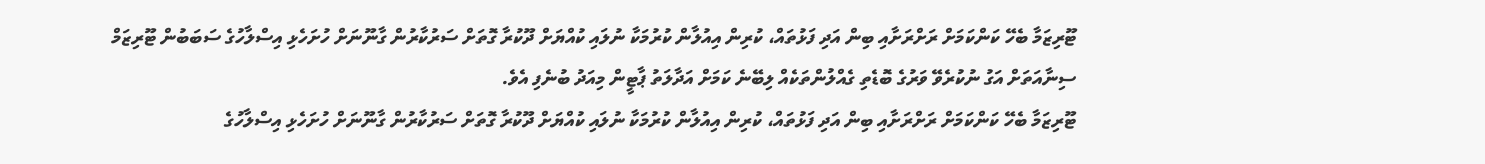ޓޫރިޒަމާ ބެހޭ ކަންކަމަށް ރަށްރަށާއި ބިން އަދި ފަޅުތައް، ކުރިން އިއުލާން ކުރުމަކާ ނުލައި ކުއްޔަށް ދޫކުރާ ގޮތަށް ސަރުކާރުން ގާނޫނަށް ހުށަހެޅި އިސްލާހުގެ ސަބަބުން ޓޫރިޒަމް ސިނާއަތަށް އަގު ނުކުރެވޭ ވަރުގެ ބޮޑެތި ގެއްލުންތަކެއް ލިބޭނެ ކަމަށް އަދާލަތު ޕާޓީން މިއަދު ބުނެފި އެވެ.
ޓޫރިޒަމާ ބެހޭ ކަންކަމަށް ރަށްރަށާއި ބިން އަދި ފަޅުތައް، ކުރިން އިއުލާން ކުރުމަކާ ނުލައި ކުއްޔަށް ދޫކުރާ ގޮތަށް ސަރުކާރުން ގާނޫނަށް ހުށަހެޅި އިސްލާހުގެ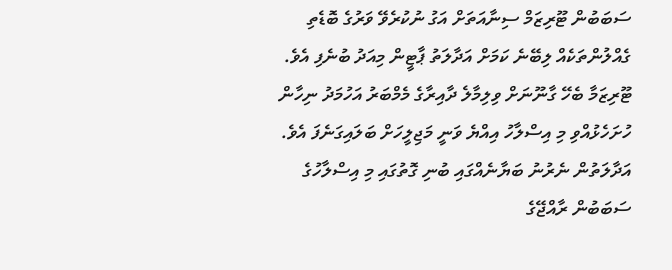ސަބަބުން ޓޫރިޒަމް ސިނާއަތަށް އަގު ނުކުރެވޭ ވަރުގެ ބޮޑެތި ގެއްލުންތަކެއް ލިބޭނެ ކަމަށް އަދާލަތު ޕާޓީން މިއަދު ބުނެފި އެވެ.
ޓޫރިޒަމާ ބެހޭ ގާނޫނަށް ވިލިމާލެ ދާއިރާގެ މެމްބަރު އަހުމަދު ނިހާން ހުށަހެޅުއްވި މި އިސްލާހު އިއްޔެ ވަނީ މަޖިލީހަށް ބަލައިގަނެފަ އެވެ.
އަދާލަތުން ނެރުނު ބަޔާނެއްގައި ބުނި ގޮތުގައި މި އިސްލާހުގެ ސަބަބުން ރާއްޖޭގެ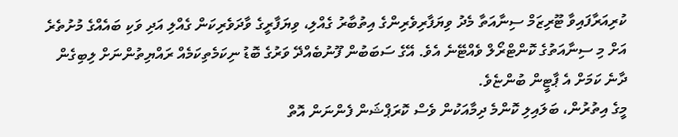ކުރިއަރާފައިވާ ޓޫރިޒަމް ސިނާއަތާ މެދު ވިޔަފާރިވެރިންގެ އިތުބާރު ގެއްލި، ވިޔަފާރީގެ ވާދަވެރިކަން ގެއްލި އަދި ވަކި ބައެއްގެ މުށުތެރެ އަށް މި ސިނާއަތުގެ ކޮންޓްރޯލް ވެއްޓޭނެ އެވެ. އޭގެ ސަބަބުން ފޫނުބެއްދޭ ވަރުގެ ބޮޑު ނިކަމެތިކަމެއް ރައްޔިތުންނަށް ލިބިގެން ދާނެ ކަމަށް އެ ޕާޓީން ބުންޏެވެ.
މީގެ އިތުރުން، ބަލައިލި ކޮންމެ ދިމާއަކުން ވެސް ކޮރަޕްޝަން ފެންނަން އޮތް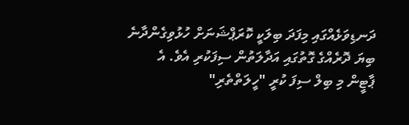ދަނޑިވަޅެއްގައި މިފަދަ ބިލަކީ ކޮރަޕްޝަނަށް ހުޅުވިގެންދާނެ ބިޔަ ދޮރެއްގެ ގޮތުގައި އަދާލަތުން ސިފަކުރި އެވެ. އެ ޕާޓީން މި ބިލް ސިފަ ކުރީ "ހީލަތްތެރި"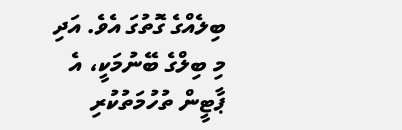ބިލެއްގެ ގޮތުގަ އެވެ. އަދި މި ބިލްގެ ބޭނުމަކީ، އެ ޕާޓީން ތުހުމަތުކުރި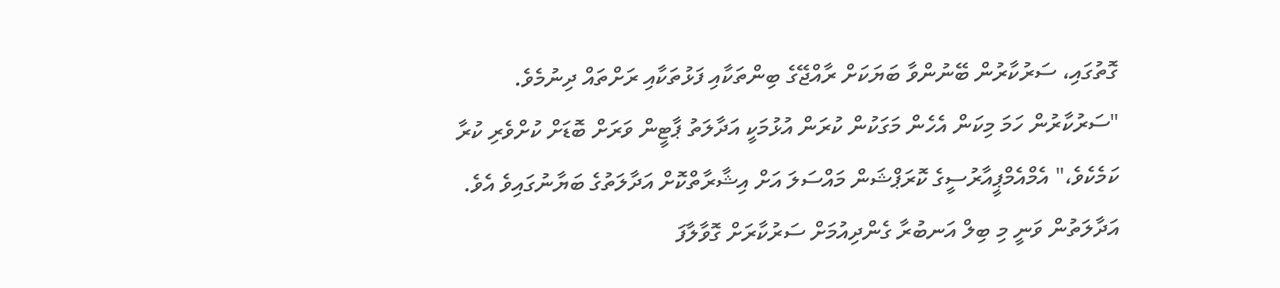ގޮތުގައި، ސަރުކާރުން ބޭނުންވާ ބަޔަކަށް ރާއްޖޭގެ ބިންތަކާއި ފަޅުތަކާއި ރަށްތައް ދިނުމެވެ.
"ސަރުކާރުން ހަމަ މިކަން އެހެން މަގަކުން ކުރަން އުޅުމަކީ އަދާލަތު ޕާޓީން ވަރަށް ބޮޑަށް ކުށްވެރި ކުރާ ކަމެކެވެ،" އެމްއެމްޕީއާރުސީގެ ކޮރަޕްޝަން މައްސަލަ އަށް އިޝާރާތްކޮށް އަދާލަތުގެ ބަޔާނުގައިވެ އެވެ.
އަދާލަތުން ވަނީ މި ބިލް އަނބުރާ ގެންދިއުމަށް ސަރުކާރަށް ގޮވާލާފަ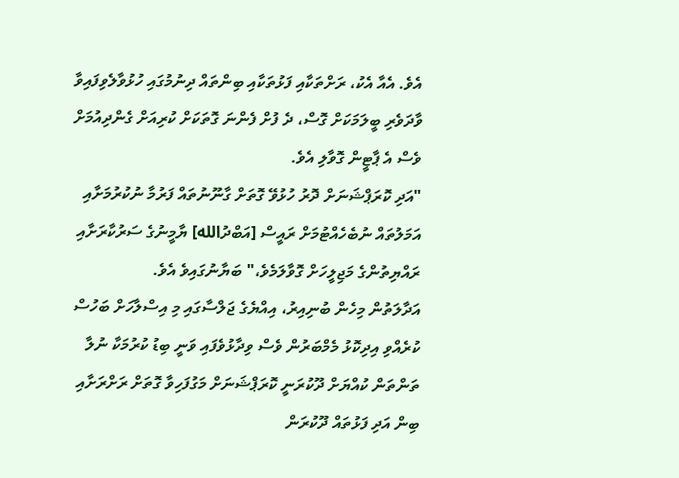އެވެ. އެއާ އެކު، ރަށްތަކާއި ފަޅުތަކާއި ބިންތައް ދިނުމުގައި ހުޅުވާލެވިފައިވާ ވާދަވެރި ބީލަމަކަށް ގޮސް، ދެ ފުށް ފެންނަ ގޮތަކަށް ކުރިއަށް ގެންދިއުމަށް ވެސް އެ ޕާޓީން ގޮވާލި އެވެ.
"އަދި ކޮރަޕްޝަނަށް ދޮރު ހުޅުވޭ ގޮތަށް ގާނޫނުތައް ފަރުމާ ނުކުރުމަށާއި އަމަލުތައް ނުބެހެއްޓުމަށް ރައީސް [އަބްދުالله] ޔާމީނުގެ ސަރުކާރަށާއި ރައްޔިތުންގެ މަޖިލީހަށް ގޮވާލަމެވެ،" ބަޔާނުގައިވެ އެވެ.
އަދާލަތުން މިހެން ބުނިއިރު، އިއްޔެގެ ޖަލްސާގައި މި އިސްލާހަށް ބަހުސް ކުރެއްވި އިދިކޮޅު މެމްބަރުން ވެސް ވިދާޅުވެފައި ވަނީ ބިޑު ކުރުމަކާ ނުލާ ތަންތަން ކުއްޔަށް ދޫކުރަނީ ކޮރަޕްޝަނަށް މަގުފަހިވާ ގޮތަށް ރަށްރަށާއި ބިން އަދި ފަޅުތައް ދޫކުރަން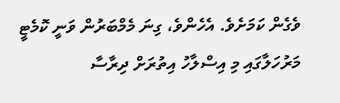ވެގެން ކަމަށެވެ. އެހެންވެ، ގިނަ މެމްބަރުން ވަނީ ކޮމެޓީ މަރުހަލާގައި މި އިސްލާހު އިތުރަށް ދިރާސާ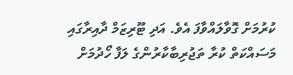ކުރުމަށް ގޮވާލައްވާފަ އެވެ. އަދި ޓޫރިޒަމް ދާއިރާގައި މަސައްކަތް ކުރާ ތަޖުރިބާކާރުންގެ ލަފާ ހޯދުމަށް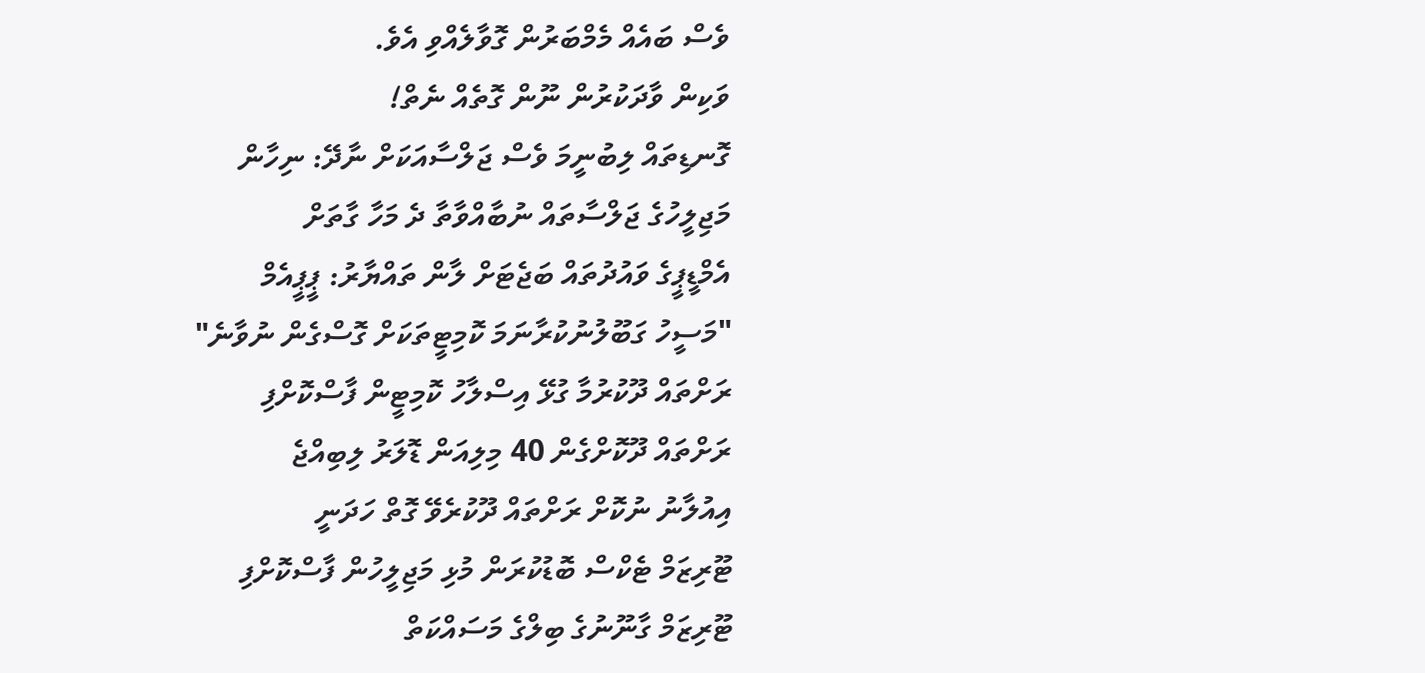ވެސް ބައެއް މެމްބަރުން ގޮވާލެއްވި އެވެ.
ވަކިން ވާދަކުރުން ނޫން ގޮތެއް ނެތް!
ގޮނޑިތައް ލިބުނީމަ ވެސް ޖަލްސާއަކަށް ނާދޭ: ނިހާން
މަޖިލީހުގެ ޖަލްސާތައް ނުބާއްވާތާ ދެ މަހާ ގާތަށް
އެމްޑީޕީގެ ވައުދުތައް ބަޖެޓަށް ލާން ތައްޔާރު: ޕީޕީއެމް
"މަސީހު ގަބޫލުނުކުރާނަމަ ކޮމިޓީތަކަށް ގޮސްގެން ނުވާނެ"
ރަށްތައް ދޫކުރުމާ ގުޅޭ އިސްލާހު ކޮމިޓީން ފާސްކޮށްފި
ރަށްތައް ދޫކޮށްގެން 40 މިލިއަން ޑޮލަރު ލިބިއްޖެ
އިއުލާނު ނުކޮށް ރަށްތައް ދޫކުރެވޭ ގޮތް ހަދަނީ
ޓޫރިޒަމް ޓެކްސް ބޮޑުކުރަން މުޅި މަޖިލީހުން ފާސްކޮށްފި
ޓޫރިޒަމް ގާނޫނުގެ ބިލްގެ މަސައްކަތް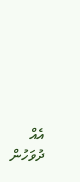އެއް ދުވަހުން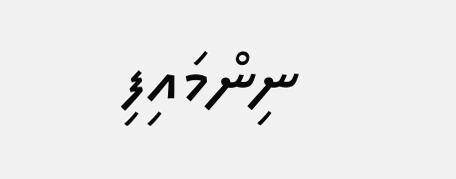ނިންމައިފި